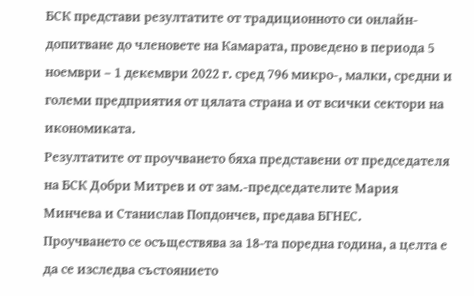БСК представи резултатите от традиционното си онлайн-допитване до членовете на Камарата, проведено в периода 5 ноември – 1 декември 2022 г. сред 796 микро-, малки, средни и големи предприятия от цялата страна и от всички сектори на икономиката.
Резултатите от проучването бяха представени от председателя на БСК Добри Митрев и от зам.-председателите Мария Минчева и Станислав Попдончев, предава БГНЕС.
Проучването се осъществява за 18-та поредна година, а целта е да се изследва състоянието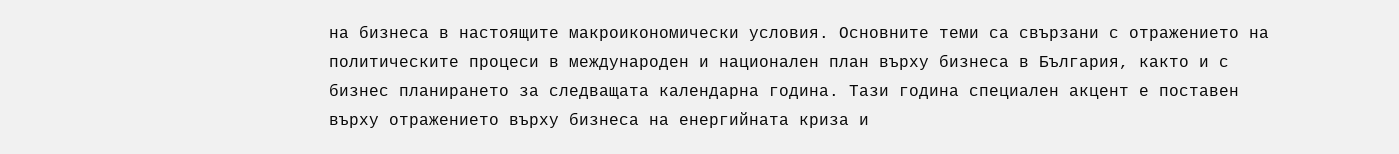на бизнеса в настоящите макроикономически условия. Основните теми са свързани с отражението на политическите процеси в международен и национален план върху бизнеса в България, както и с бизнес планирането за следващата календарна година. Тази година специален акцент е поставен върху отражението върху бизнеса на енергийната криза и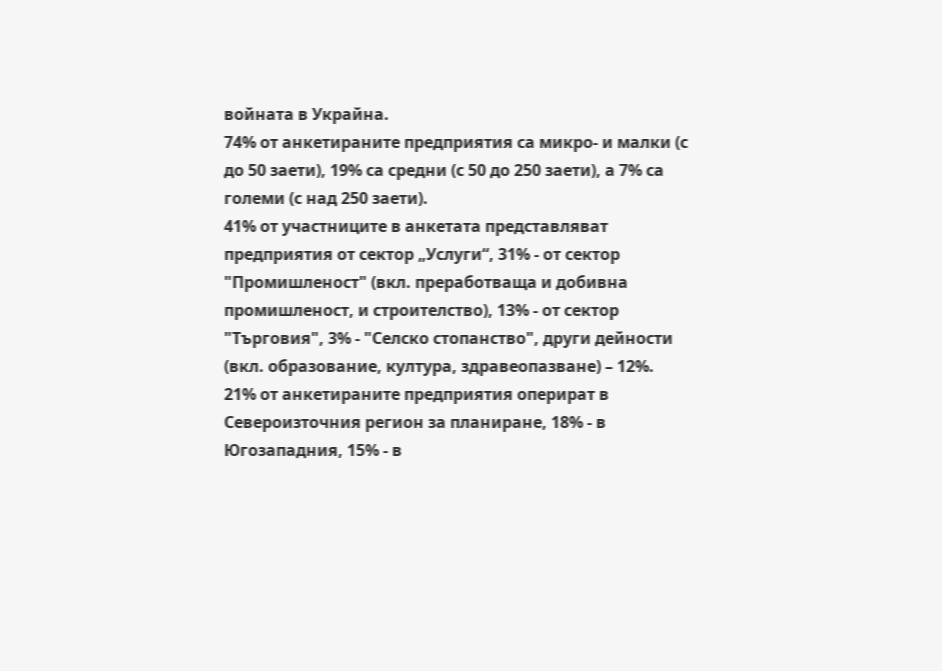войната в Украйна.
74% от анкетираните предприятия са микро- и малки (с до 50 заети), 19% са средни (с 50 до 250 заети), а 7% са големи (с над 250 заети).
41% от участниците в анкетата представляват предприятия от сектор „Услуги“, 31% - от сектор "Промишленост" (вкл. преработваща и добивна промишленост, и строителство), 13% - от сектор "Търговия", 3% - "Селско стопанство", други дейности (вкл. образование, култура, здравеопазване) – 12%.
21% от анкетираните предприятия оперират в Североизточния регион за планиране, 18% - в Югозападния, 15% - в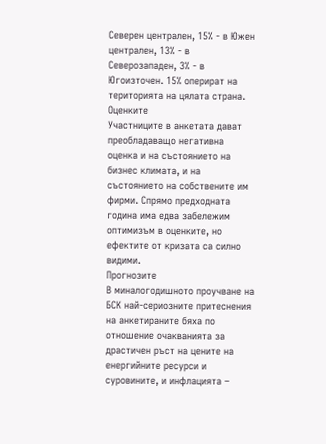Северен централен, 15% - в Южен централен, 13% - в Северозападен, 3% - в Югоизточен. 15% оперират на територията на цялата страна.
Оценките
Участниците в анкетата дават преобладаващо негативна оценка и на състоянието на бизнес климата, и на състоянието на собствените им фирми. Спрямо предходната година има едва забележим оптимизъм в оценките, но ефектите от кризата са силно видими.
Прогнозите
В миналогодишното проучване на БСК най-сериозните притеснения на анкетираните бяха по отношение очакванията за драстичен ръст на цените на енергийните ресурси и суровините, и инфлацията –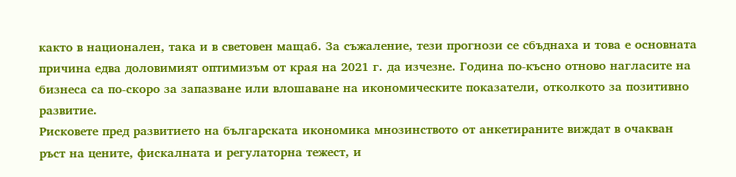както в национален, така и в световен мащаб. За съжаление, тези прогнози се сбъднаха и това е основната причина едва доловимият оптимизъм от края на 2021 г. да изчезне. Година по-късно отново нагласите на бизнеса са по-скоро за запазване или влошаване на икономическите показатели, отколкото за позитивно развитие.
Рисковете пред развитието на българската икономика мнозинството от анкетираните виждат в очакван ръст на цените, фискалната и регулаторна тежест, и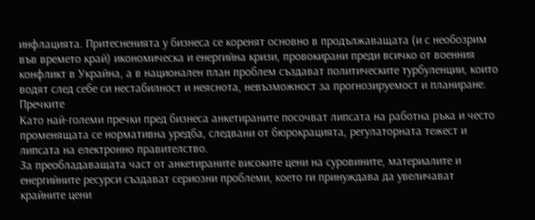инфлацията. Притесненията у бизнеса се коренят основно в продължаващата (и с необозрим във времето край) икономическа и енергийна кризи, провокирани преди всичко от военния конфликт в Украйна, а в национален план проблем създават политическите турбуленции, които водят след себе си нестабилност и неяснота, невъзможност за прогнозируемост и планиране.
Пречките
Като най-големи пречки пред бизнеса анкетираните посочват липсата на работна ръка и често променящата се нормативна уредба, следвани от бюрокрацията, регулаторната тежест и липсата на електронно правителство.
За преобладаващата част от анкетираните високите цени на суровините, материалите и енергийните ресурси създават сериозни проблеми, което ги принуждава да увеличават крайните цени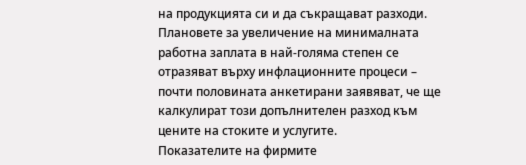на продукцията си и да съкращават разходи.
Плановете за увеличение на минималната работна заплата в най-голяма степен се отразяват върху инфлационните процеси – почти половината анкетирани заявяват, че ще калкулират този допълнителен разход към цените на стоките и услугите.
Показателите на фирмите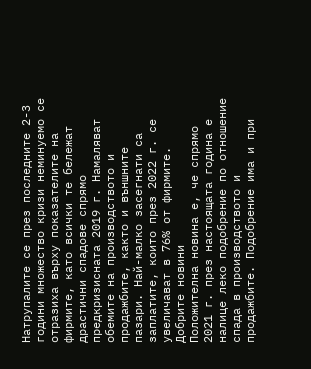Натрупалите се през последните 2-3 години множество кризи неминуемо се отразиха върху показателите на фирмите, като всички те бележат драстични спадове спрямо предкризисната 2019 г. Намаляват обемите на производството и продажбите, както и външните пазари. Най-малко засегнати са заплатите, които през 2022 г. се увеличават в 76% от фирмите.
Добрите новини
Положителна новина е, че спрямо 2021 г. през настоящата година е налице леко подобрение по отношение спада в производството и продажбите. Подобрение има и при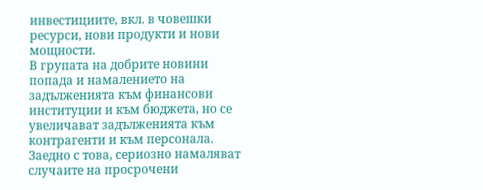инвестициите, вкл. в човешки ресурси, нови продукти и нови мощности.
В групата на добрите новини попада и намалението на задълженията към финансови институции и към бюджета, но се увеличават задълженията към контрагенти и към персонала. Заедно с това, сериозно намаляват случаите на просрочени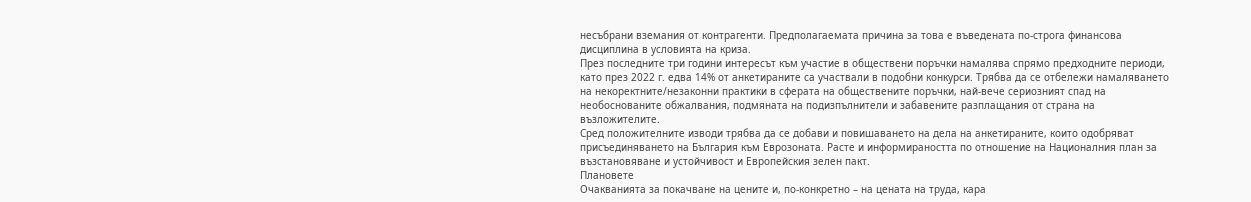несъбрани вземания от контрагенти. Предполагаемата причина за това е въведената по-строга финансова дисциплина в условията на криза.
През последните три години интересът към участие в обществени поръчки намалява спрямо предходните периоди, като през 2022 г. едва 14% от анкетираните са участвали в подобни конкурси. Трябва да се отбележи намаляването на некоректните/незаконни практики в сферата на обществените поръчки, най-вече сериозният спад на необоснованите обжалвания, подмяната на подизпълнители и забавените разплащания от страна на възложителите.
Сред положителните изводи трябва да се добави и повишаването на дела на анкетираните, които одобряват присъединяването на България към Еврозоната. Расте и информираността по отношение на Националния план за възстановяване и устойчивост и Европейския зелен пакт.
Плановете
Очакванията за покачване на цените и, по-конкретно – на цената на труда, кара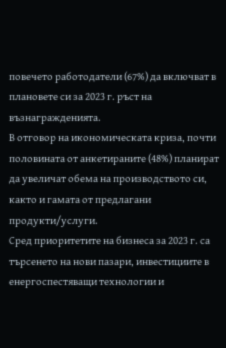повечето работодатели (67%) да включват в плановете си за 2023 г. ръст на възнагражденията.
В отговор на икономическата криза, почти половината от анкетираните (48%) планират да увеличат обема на производството си, както и гамата от предлагани продукти/услуги.
Сред приоритетите на бизнеса за 2023 г. са търсенето на нови пазари, инвестициите в енергоспестяващи технологии и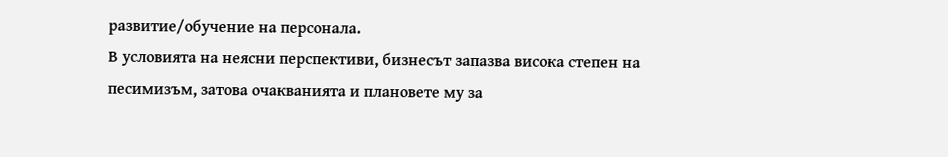развитие/обучение на персонала.
В условията на неясни перспективи, бизнесът запазва висока степен на песимизъм, затова очакванията и плановете му за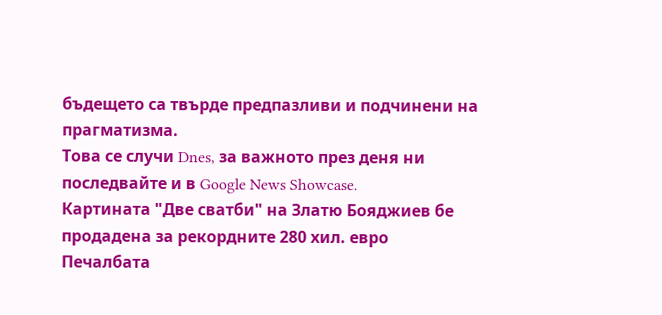бъдещето са твърде предпазливи и подчинени на прагматизма.
Това се случи Dnes, за важното през деня ни последвайте и в Google News Showcase.
Картината "Две сватби" на Златю Бояджиев бе продадена за рекордните 280 хил. евро
Печалбата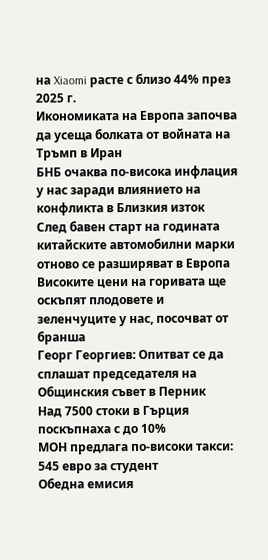на Xiaomi расте с близо 44% през 2025 г.
Икономиката на Европа започва да усеща болката от войната на Тръмп в Иран
БНБ очаква по-висока инфлация у нас заради влиянието на конфликта в Близкия изток
След бавен старт на годината китайските автомобилни марки отново се разширяват в Европа
Високите цени на горивата ще оскъпят плодовете и зеленчуците у нас, посочват от бранша
Георг Георгиев: Опитват се да сплашат председателя на Общинския съвет в Перник
Над 7500 стоки в Гърция поскъпнаха с до 10%
МОН предлага по-високи такси: 545 евро за студент
Обедна емисия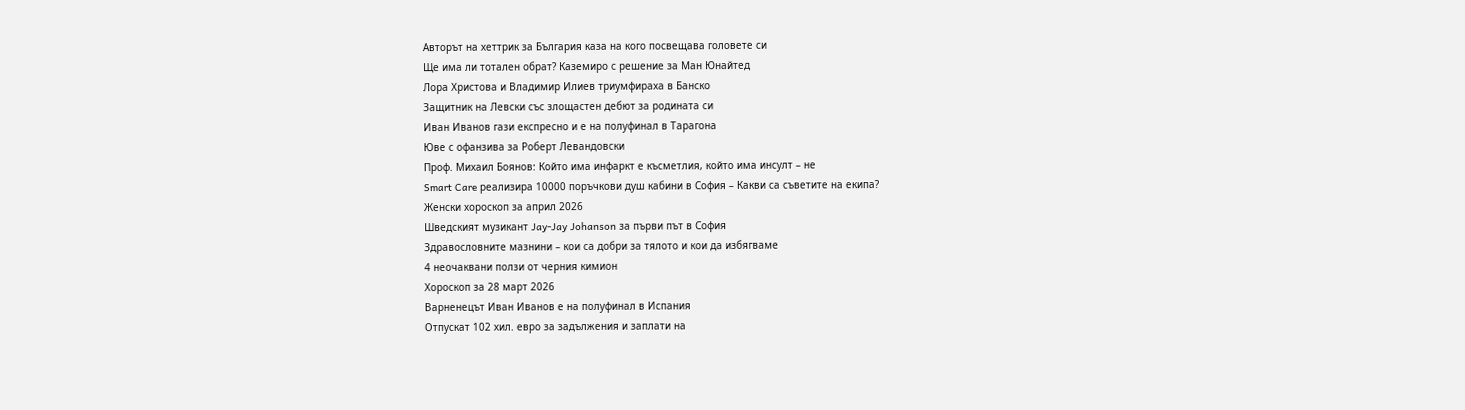Авторът на хеттрик за България каза на кого посвещава головете си
Ще има ли тотален обрат? Каземиро с решение за Ман Юнайтед
Лора Христова и Владимир Илиев триумфираха в Банско
Защитник на Левски със злощастен дебют за родината си
Иван Иванов гази експресно и е на полуфинал в Тарагона
Юве с офанзива за Роберт Левандовски
Проф. Михаил Боянов: Който има инфаркт е късметлия, който има инсулт – не
Smart Care реализира 10000 поръчкови душ кабини в София – Какви са съветите на екипа?
Женски хороскоп за април 2026
Шведският музикант Jay-Jay Johanson за първи път в София
Здравословните мазнини – кои са добри за тялото и кои да избягваме
4 неочаквани ползи от черния кимион
Хороскоп за 28 март 2026
Варненецът Иван Иванов е на полуфинал в Испания
Отпускат 102 хил. евро за задължения и заплати на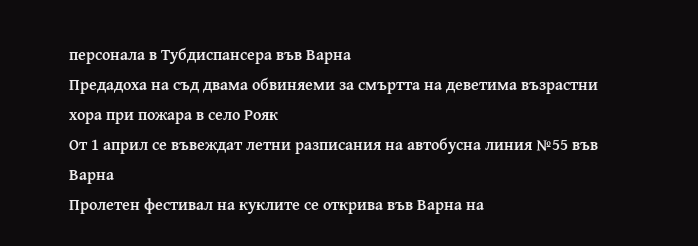персонала в Тубдиспансера във Варна
Предадоха на съд двама обвиняеми за смъртта на деветима възрастни хора при пожара в село Рояк
От 1 април се въвеждат летни разписания на автобусна линия №55 във Варна
Пролетен фестивал на куклите се открива във Варна на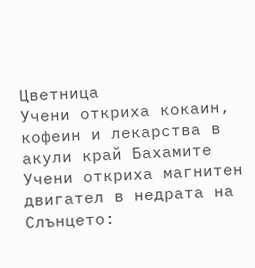Цветница
Учени откриха кокаин, кофеин и лекарства в акули край Бахамите
Учени откриха магнитен двигател в недрата на Слънцето: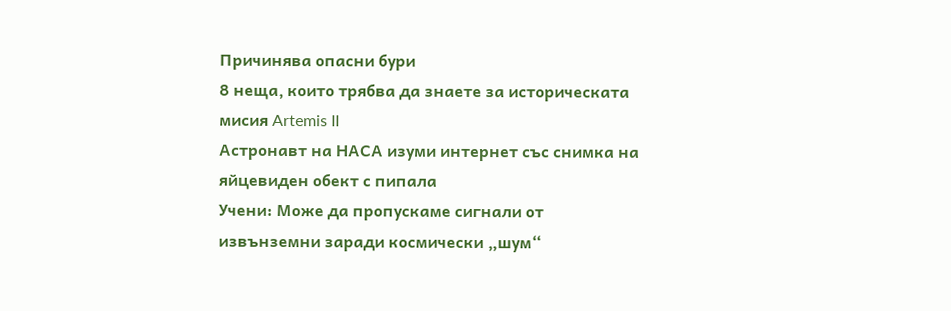Причинява опасни бури
8 неща, които трябва да знаете за историческата мисия Artemis II
Астронавт на НАСА изуми интернет със снимка на яйцевиден обект с пипала
Учени: Може да пропускаме сигнали от извънземни заради космически „шум“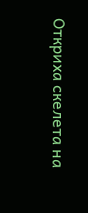Откриха скелета на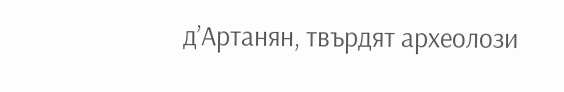д’Артанян, твърдят археолози